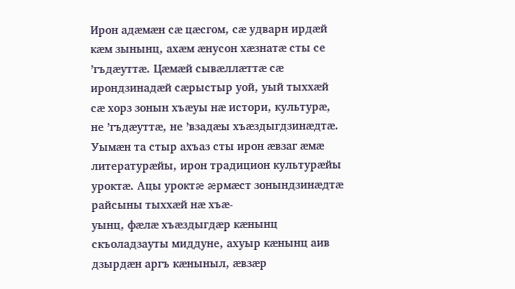Ирон адæмæн сæ цæсгом, сæ удварн ирдæй кæм зынынц, ахæм æнусон хæзнатæ сты се ’гъдæуттæ. Цæмæй сывæллæттæ сæ ирондзинадæй сæрыстыр уой, уый тыххæй сæ хорз зонын хъæуы нæ истори, культурæ, не ’гъдæуттæ, не ’взадæы хъæздыгдзинæдтæ. Уымæн та стыр ахъаз сты ирон æвзаг æмæ литературæйы, ирон традицион культурæйы уроктæ. Ацы уроктæ æрмæст зонындзинæдтæ райсыны тыххæй нæ хъæ-
уынц, фæлæ хъæздыгдæр кæнынц скъоладзауты миддуне, ахуыр кæнынц аив дзырдæн аргъ кæныныл, æвзæр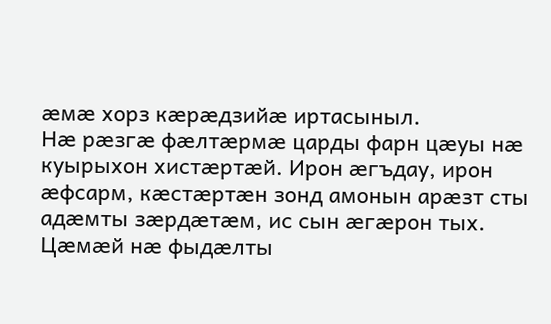æмæ хорз кæрæдзийæ иртасыныл.
Нæ рæзгæ фæлтæрмæ царды фарн цæуы нæ куырыхон хистæртæй. Ирон æгъдау, ирон æфсарм, кæстæртæн зонд амонын арæзт сты адæмты зæрдæтæм, ис сын æгæрон тых. Цæмæй нæ фыдæлты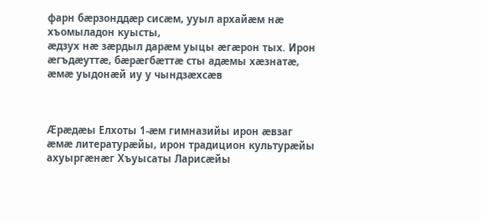фарн бæрзонддæр сисæм, ууыл архайæм нæ хъомыладон куысты,
æдзух нæ зæрдыл дарæм уыцы æгæрон тых. Ирон æгъдæуттæ, бæрæгбæттæ сты адæмы хæзнатæ, æмæ уыдонæй иу у чындзæхсæв



Æрæдæы Елхоты 1-æм гимназийы ирон æвзаг æмæ литературæйы, ирон традицион культурæйы ахуыргæнæг Хъуысаты Ларисæйы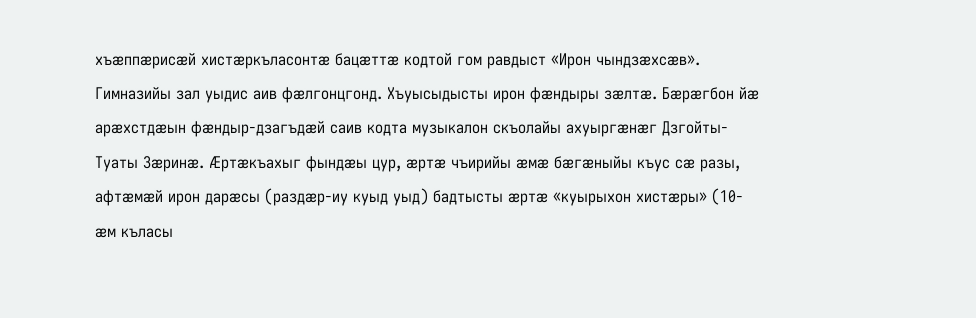хъæппæрисæй хистæркъласонтæ бацæттæ кодтой гом равдыст «Ирон чындзæхсæв». Гимназийы зал уыдис аив фæлгонцгонд. Хъуысыдысты ирон фæндыры зæлтæ. Бæрæгбон йæ арæхстдæын фæндыр-дзагъдæй саив кодта музыкалон скъолайы ахуыргæнæг Дзгойты-Туаты Зæринæ. Æртæкъахыг фындæы цур, æртæ чъирийы æмæ бæгæныйы къус сæ разы, афтæмæй ирон дарæсы (раздæр-иу куыд уыд) бадтысты æртæ «куырыхон хистæры» (10-æм къласы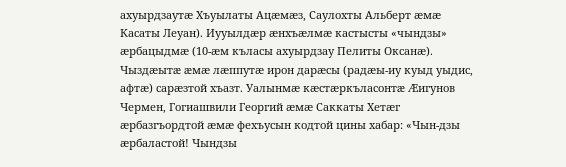ахуырдзаутæ Хъуылаты Ацæмæз, Саулохты Альберт æмæ Касаты Леуан). Иууылдæр æнхъæлмæ кастысты «чындзы» æрбацыдмæ (10-æм къласы ахуырдзау Пелиты Оксанæ).
Чыздæытæ æмæ лæппутæ ирон дарæсы (радæы-иу куыд уыдис, афтæ) сарæзтой хъазт. Уалынмæ кæстæркъласонтæ Æигунов Чермен, Гогиашвили Георгий æмæ Саккаты Хетæг æрбазгъордтой æмæ фехъусын кодтой цины хабар: «Чын-дзы æрбаластой! Чындзы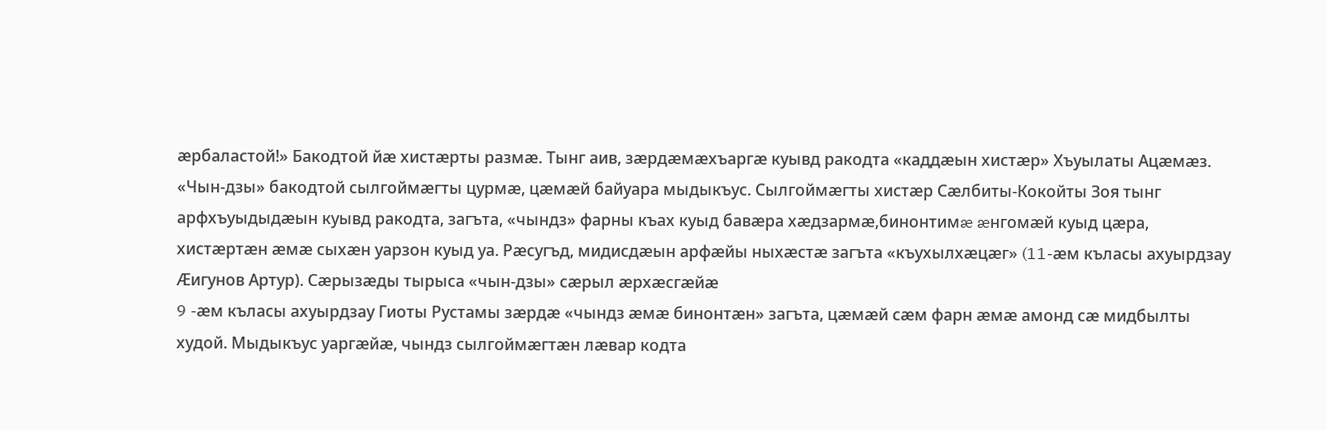æрбаластой!» Бакодтой йæ хистæрты размæ. Тынг аив, зæрдæмæхъаргæ куывд ракодта «каддæын хистæр» Хъуылаты Ацæмæз. «Чын-дзы» бакодтой сылгоймæгты цурмæ, цæмæй байуара мыдыкъус. Сылгоймæгты хистæр Сæлбиты-Кокойты Зоя тынг арфхъуыдыдæын куывд ракодта, загъта, «чындз» фарны къах куыд бавæра хæдзармæ,бинонтимæ æнгомæй куыд цæра, хистæртæн æмæ сыхæн уарзон куыд уа. Рæсугъд, мидисдæын арфæйы ныхæстæ загъта «къухылхæцæг» (11-æм къласы ахуырдзау Æигунов Артур). Сæрызæды тырыса «чын-дзы» сæрыл æрхæсгæйæ
9 -æм къласы ахуырдзау Гиоты Рустамы зæрдæ «чындз æмæ бинонтæн» загъта, цæмæй сæм фарн æмæ амонд сæ мидбылты худой. Мыдыкъус уаргæйæ, чындз сылгоймæгтæн лæвар кодта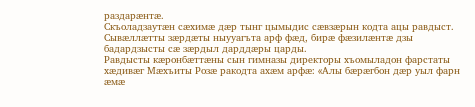раздарæнтæ.
Скъоладзаутæн сæхимæ дæр тынг цымыдис сæвзæрын кодта ацы равдыст. Сывæллæтты зæрдæты ныууагъта арф фæд, бирæ фæзилæнтæ дзы бадардзысты сæ зæрдыл дарддæры царды.
Равдысты кæронбæттæны сын гимназы директоры хъомыладон фарстаты хæдивæг Мæхъиты Розæ ракодта ахæм арфæ: «Алы бæрæгбон дæр уыл фарн æмæ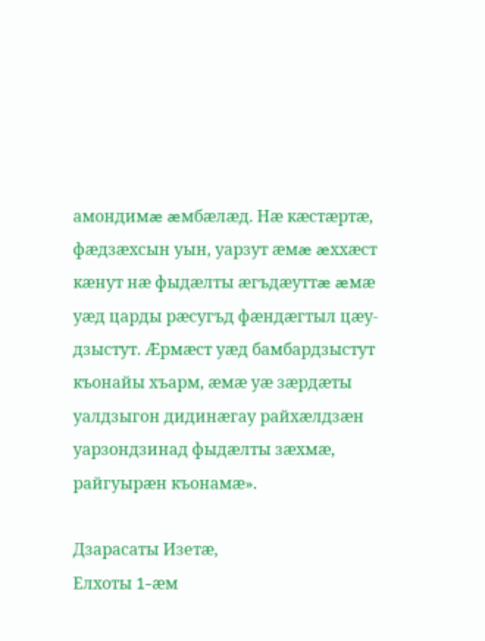амондимæ æмбæлæд. Нæ кæстæртæ, фæдзæхсын уын, уарзут æмæ æххæст кæнут нæ фыдæлты æгъдæуттæ æмæ уæд царды рæсугъд фæндæгтыл цæу-дзыстут. Æрмæст уæд бамбардзыстут къонайы хъарм, æмæ уæ зæрдæты уалдзыгон дидинæгау райхæлдзæн уарзондзинад фыдæлты зæхмæ, райгуырæн къонамæ».

Дзарасаты Изетæ,
Елхоты 1-æм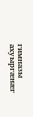гимназы
ахуыргæнæг